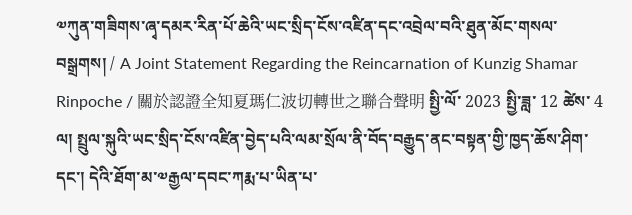༧ཀུན་གཟིགས་ཞྭ་དམར་རིན་པོ་ཆེའི་ཡང་སྲིད་ངོས་འཛིན་དང་འབྲེལ་བའི་ཐུན་མོང་གསལ་བསྒྲགས། / A Joint Statement Regarding the Reincarnation of Kunzig Shamar Rinpoche / 關於認證全知夏瑪仁波切轉世之聯合聲明 སྤྱི་ལོ་ 2023 སྤྱི་ཟླ་ 12 ཚེས་ 4 ལ། སྤྲུལ་སྐུའི་ཡང་སྲིད་ངོས་འཛིན་བྱེད་པའི་ལམ་སྲོལ་ནི་བོད་བརྒྱུད་ནང་བསྟན་གྱི་ཁྱད་ཆོས་ཤིག་དང་། དེའི་ཐོག་མ་༧རྒྱལ་དབང་ཀརྨ་པ་ཡིན་པ་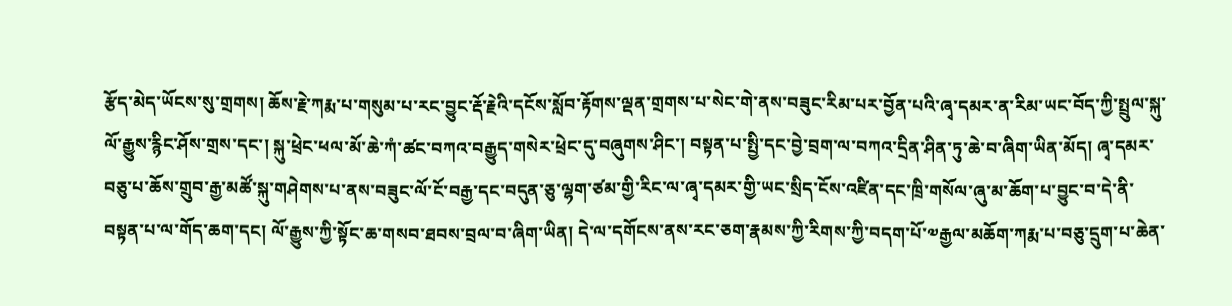རྩོད་མེད་ཡོངས་སུ་གྲགས། ཆོས་རྗེ་ཀརྨ་པ་གསུམ་པ་རང་བྱུང་རྡོ་རྗེའི་དངོས་སློབ་རྟོགས་ལྡན་གྲགས་པ་སེང་གེ་ནས་བཟུང་རིམ་པར་བྱོན་པའི་ཞྭ་དམར་ན་རིམ་ཡང་བོད་ཀྱི་སྤྲུལ་སྐུ་ལོ་རྒྱུས་རྙིང་ཤོས་གྲས་དང་། སྐུ་ཕྲེང་ཕལ་མོ་ཆེ་ཀཾ་ཚང་བཀའ་བརྒྱུད་གསེར་ཕྲེང་དུ་བཞུགས་ཤིང་། བསྟན་པ་སྤྱི་དང་བྱེ་བྲག་ལ་བཀའ་དྲིན་ཤིན་ཏུ་ཆེ་བ་ཞིག་ཡིན་མོད། ཞྭ་དམར་བཅུ་པ་ཆོས་གྲུབ་རྒྱ་མཚོ་སྐུ་གཤེགས་པ་ནས་བཟུང་ལོ་ངོ་བརྒྱ་དང་བདུན་ཅུ་ལྷག་ཙམ་གྱི་རིང་ལ་ཞྭ་དམར་གྱི་ཡང་སྲིད་ངོས་འཛིན་དང་ཁྲི་གསོལ་ཞུ་མ་ཆོག་པ་བྱུང་བ་དེ་ནི་བསྟན་པ་ལ་གོད་ཆག་དང། ལོ་རྒྱུས་ཀྱི་སྟོང་ཆ་གསབ་ཐབས་བྲལ་བ་ཞིག་ཡིན། དེ་ལ་དགོངས་ནས་རང་ཅག་རྣམས་ཀྱི་རིགས་ཀྱི་བདག་པོ་༧རྒྱལ་མཆོག་ཀརྨ་པ་བཅུ་དྲུག་པ་ཆེན་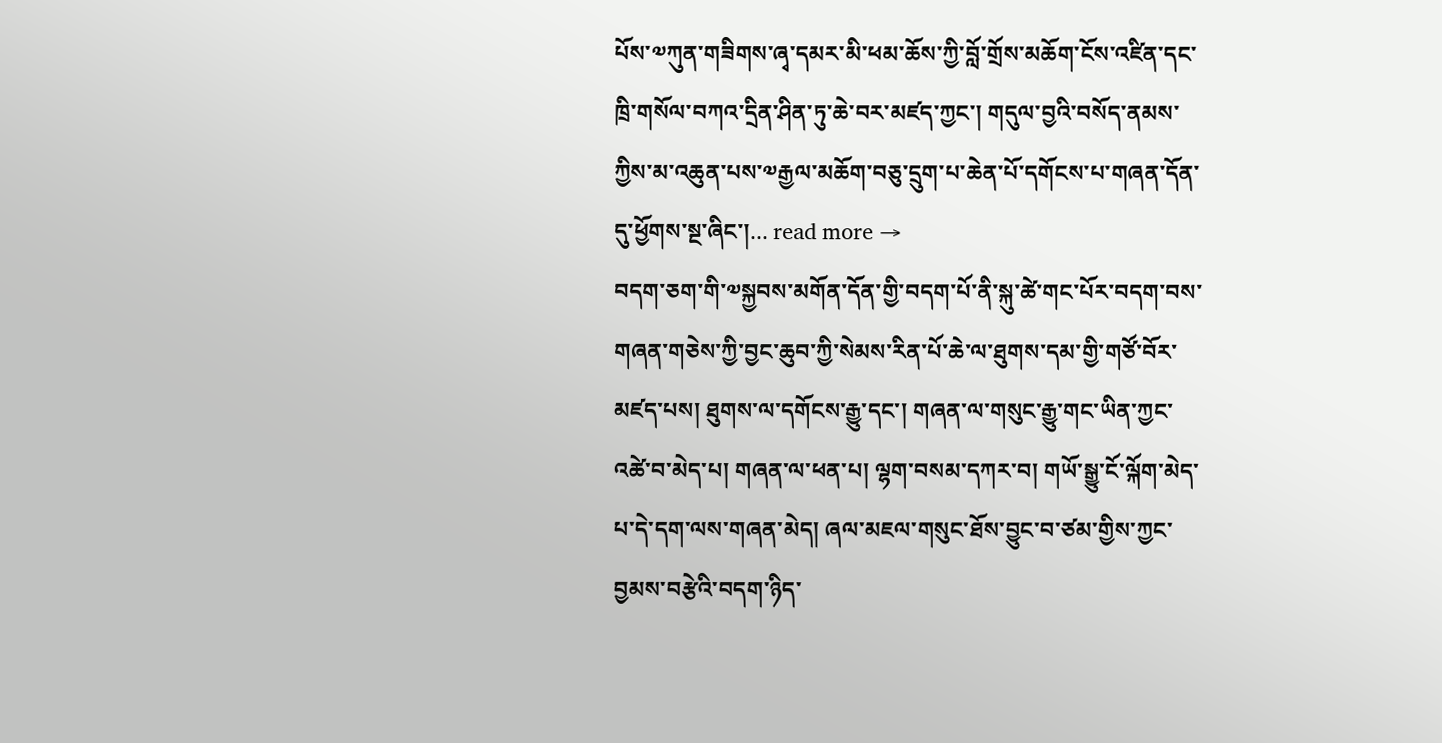པོས་༧ཀུན་གཟིགས་ཞྭ་དམར་མི་ཕམ་ཆོས་ཀྱི་བློ་གྲོས་མཆོག་ངོས་འཛིན་དང་ཁྲི་གསོལ་བཀའ་དྲིན་ཤིན་ཏུ་ཆེ་བར་མཛད་ཀྱང་། གདུལ་བྱའི་བསོད་ནམས་ཀྱིས་མ་འཆུན་པས་༧རྒྱལ་མཆོག་བཅུ་དྲུག་པ་ཆེན་པོ་དགོངས་པ་གཞན་དོན་དུ་ཕྱོགས་སྔ་ཞིང་།... read more →
བདག་ཅག་གི་༧སྐྱབས་མགོན་དོན་གྱི་བདག་པོ་ནི་སྐུ་ཚེ་གང་པོར་བདག་བས་གཞན་གཅེས་ཀྱི་བྱང་ཆུབ་ཀྱི་སེམས་རིན་པོ་ཆེ་ལ་ཐུགས་དམ་གྱི་གཙོ་བོར་མཛད་པས། ཐུགས་ལ་དགོངས་རྒྱུ་དང་། གཞན་ལ་གསུང་རྒྱུ་གང་ཡིན་ཀྱང་འཚེ་བ་མེད་པ། གཞན་ལ་ཕན་པ། ལྷག་བསམ་དཀར་བ། གཡོ་སྒྱུ་ངོ་ལྐོག་མེད་པ་དེ་དག་ལས་གཞན་མེད། ཞལ་མཇལ་གསུང་ཐོས་བྱུང་བ་ཙམ་གྱིས་ཀྱང་བྱམས་བརྩེའི་བདག་ཉིད་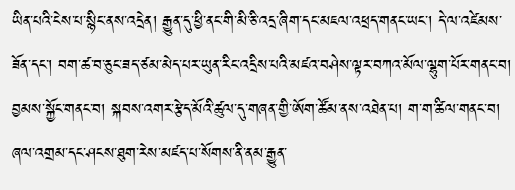ཡིན་པའི་ངེས་པ་སྙིང་ནས་འདྲེན། རྒྱུན་དུ་ཕྱི་ནང་གི་མི་ཅི་འདྲ་ཞིག་དང་མཇལ་འཕྲད་གནང་ཡང་། དེ་ལ་འཛེམས་ཟོན་དང་། བག་ཚ་བ་ཅུང་ཟད་ཙམ་མེད་པར་ཡུན་རིང་འདྲིས་པའི་མཛའ་བཤེས་ལྟར་བཀའ་མོལ་ལྷུག་པོར་གནང་བ། བྱམས་སྐྱོང་གནང་བ། སྐབས་འགར་རྩེད་མོའི་ཚུལ་དུ་གཞན་གྱི་ཨོག་ཚོམ་ནས་འཐེན་པ། ག་ག་ཚིལ་གནང་བ། ཞལ་འགྲམ་དང་ཤངས་ཐུག་རེས་མཛད་པ་སོགས་ནི་ནམ་རྒྱུན་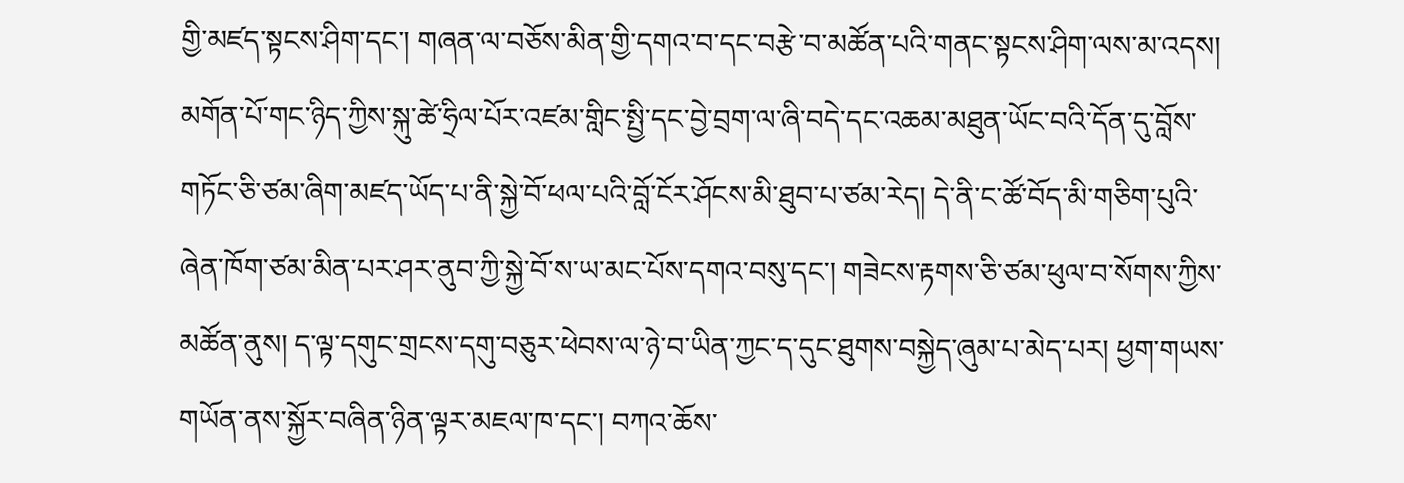གྱི་མཛད་སྟངས་ཤིག་དང་། གཞན་ལ་བཅོས་མིན་གྱི་དགའ་བ་དང་བརྩེ་བ་མཚོན་པའི་གནང་སྟངས་ཤིག་ལས་མ་འདས། མགོན་པོ་གང་ཉིད་ཀྱིས་སྐུ་ཚེ་ཧྲིལ་པོར་འཛམ་གླིང་སྤྱི་དང་བྱེ་བྲག་ལ་ཞི་བདེ་དང་འཆམ་མཐུན་ཡོང་བའི་དོན་དུ་བློས་གཏོང་ཅི་ཙམ་ཞིག་མཛད་ཡོད་པ་ནི་སྐྱེ་བོ་ཕལ་པའི་བློ་ངོར་ཤོངས་མི་ཐུབ་པ་ཙམ་རེད། དེ་ནི་ང་ཚོ་བོད་མི་གཅིག་པུའི་ཞེན་ཁོག་ཙམ་མིན་པར་ཤར་ནུབ་ཀྱི་སྐྱེ་བོ་ས་ཡ་མང་པོས་དགའ་བསུ་དང་། གཟེངས་རྟགས་ཅི་ཙམ་ཕུལ་བ་སོགས་ཀྱིས་མཚོན་ནུས། ད་ལྟ་དགུང་གྲངས་དགུ་བཅུར་ཕེབས་ལ་ཉེ་བ་ཡིན་ཀྱང་ད་དུང་ཐུགས་བསྐྱེད་ཞུམ་པ་མེད་པར། ཕྱག་གཡས་གཡོན་ནས་སྐྱོར་བཞིན་ཉིན་ལྟར་མཇལ་ཁ་དང་། བཀའ་ཆོས་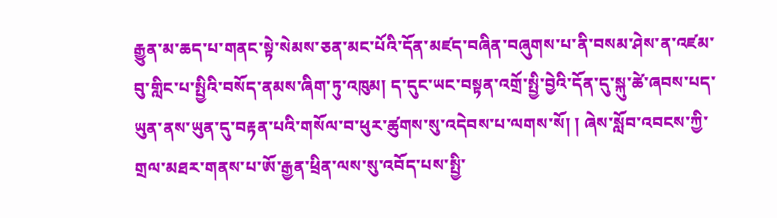རྒྱུན་མ་ཆད་པ་གནང་སྟེ་སེམས་ཅན་མང་པོའི་དོན་མཛད་བཞིན་བཞུགས་པ་ནི་བསམ་ཤེས་ན་འཛམ་བུ་གླིང་པ་སྤྱིའི་བསོད་ནམས་ཞིག་ཏུ་འཁུམ། ད་དུང་ཡང་བསྟན་འགྲོ་སྤྱི་བྱེའི་དོན་དུ་སྐུ་ཚེ་ཞབས་པད་ཡུན་ནས་ཡུན་དུ་བརྟན་པའི་གསོལ་བ་ཕུར་ཚུགས་སུ་འདེབས་པ་ལགས་སོ། ། ཞེས་སློབ་འབངས་ཀྱི་གྲལ་མཐར་གནས་པ་ཨོ་རྒྱན་ཕྲིན་ལས་སུ་འབོད་པས་སྤྱི་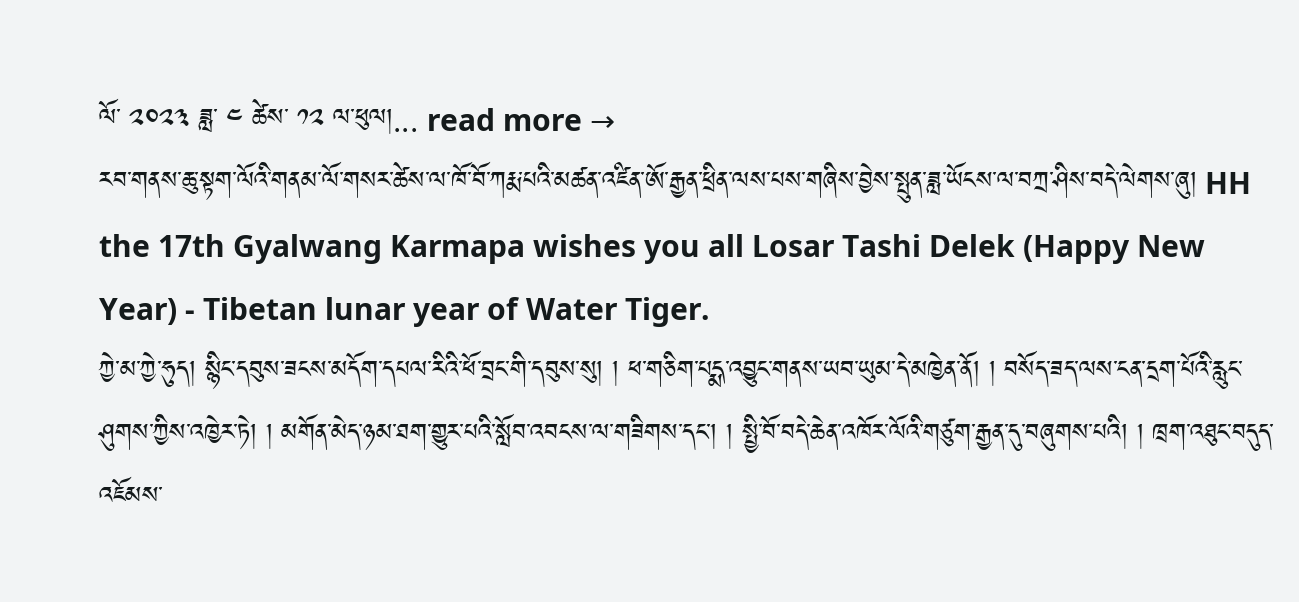ལོ་ ༢༠༢༣ ཟླ་ ༤ ཚེས་ ༡༢ ལ་ཕུལ།... read more →
རབ་གནས་ཆུ་སྟག་ལོའི་གནམ་ལོ་གསར་ཚེས་ལ་ཁོ་བོ་ཀརྨ་པའི་མཚན་འཛིན་ཨོ་རྒྱན་ཕྲིན་ལས་པས་གཞིས་བྱེས་སྤུན་ཟླ་ཡོངས་ལ་བཀྲ་ཤིས་བདེ་ལེགས་ཞུ། HH the 17th Gyalwang Karmapa wishes you all Losar Tashi Delek (Happy New Year) - Tibetan lunar year of Water Tiger.
ཀྱེ་མ་ཀྱེ་ཧུད། སྙིང་དབུས་ཟངས་མདོག་དཔལ་རིའི་ཕོ་བྲང་གི་དབུས་སུ། ། ཕ་གཅིག་པདྨ་འབྱུང་གནས་ཡབ་ཡུམ་དེ་མཁྱེན་ནོ། ། བསོད་ཟད་ལས་ངན་དྲག་པོའི་རླུང་ཤུགས་ཀྱིས་འཁྱེར་ཏེ། ། མགོན་མེད་ཉམ་ཐག་གྱུར་པའི་སློབ་འབངས་ལ་གཟིགས་དང་། ། སྤྱི་བོ་བདེ་ཆེན་འཁོར་ལོའི་གཙུག་རྒྱན་དུ་བཞུགས་པའི། ། ཁྲག་འཐུང་བདུད་འཇོམས་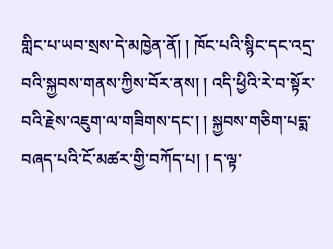གླིང་པ་ཡབ་སྲས་དེ་མཁྱེན་ནོ། ། ཁོང་པའི་སྙིང་དང་འདྲ་བའི་སྐྱབས་གནས་ཀྱིས་བོར་ནས། ། འདི་ཕྱིའི་རེ་བ་སྟོར་བའི་རྗེས་འཇུག་ལ་གཟིགས་དང་། ། སྐྱབས་གཅིག་པདྨ་བཞད་པའི་ངོ་མཚར་གྱི་བཀོད་པ། ། ད་ལྟ་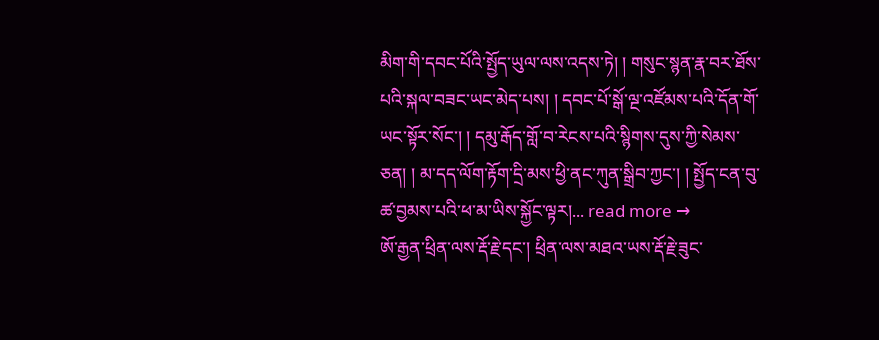མིག་གི་དབང་པོའི་སྤྱོད་ཡུལ་ལས་འདས་ཏེ། ། གསུང་སྙན་རྣ་བར་ཐོས་པའི་སྐལ་བཟང་ཡང་མེད་པས། ། དབང་པོ་སྒོ་ལྔ་འཛོམས་པའི་དོན་གོ་ཡང་སྟོར་སོང་། ། དམུ་རྒོད་གློ་བ་རེངས་པའི་སྙིགས་དུས་ཀྱི་སེམས་ཅན། ། མ་དད་ལོག་རྟོག་དྲི་མས་ཕྱི་ནང་ཀུན་སྒྲིབ་ཀྱང་། ། སྤྱོད་ངན་བུ་ཚ་བྱམས་པའི་ཕ་མ་ཡིས་སྐྱོང་ལྟར།... read more →
ཨོ་རྒྱན་ཕྲིན་ལས་རྡོ་རྗེ་དང་། ཕྲིན་ལས་མཐའ་ཡས་རྡོ་རྗེ་ཟུང་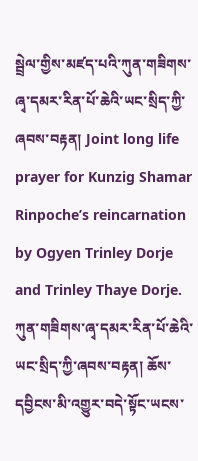སྦྲེལ་གྱིས་མཛད་པའི་ཀུན་གཟིགས་ཞྭ་དམར་རིན་པོ་ཆེའི་ཡང་སྲིད་ཀྱི་ཞབས་བརྟན། Joint long life prayer for Kunzig Shamar Rinpoche’s reincarnation by Ogyen Trinley Dorje and Trinley Thaye Dorje.
ཀུན་གཟིགས་ཞྭ་དམར་རིན་པོ་ཆེའི་ཡང་སྲིད་ཀྱི་ཞབས་བརྟན། ཆོས་དབྱིངས་མི་འགྱུར་བདེ་སྟོང་ཡངས་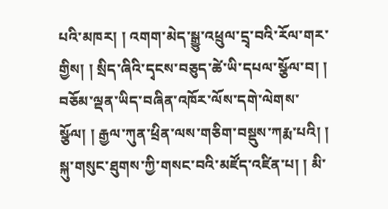པའི་མཁར། ། འགག་མེད་སྒྱུ་འཕྲུལ་དྲྭ་བའི་རོལ་གར་གྱིས། ། སྲིད་ཞིའི་དྭངས་བཅུད་ཚེ་ཡི་དཔལ་སྩོལ་བ། ། བཅོམ་ལྡན་ཡིད་བཞིན་འཁོར་ལོས་དགེ་ལེགས་སྩོལ། ། རྒྱལ་ཀུན་ཕྲིན་ལས་གཅིག་བསྡུས་ཀརྨ་པའི། ། སྐུ་གསུང་ཐུགས་ཀྱི་གསང་བའི་མཛོད་འཛིན་པ། ། མི་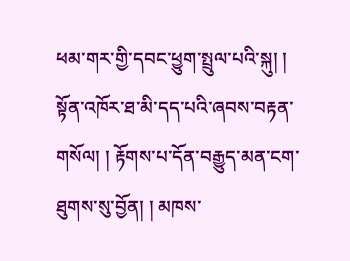ཕམ་གར་གྱི་དབང་ཕྱུག་སྤྲུལ་པའི་སྐུ། ། སྟོན་འཁོར་ཐ་མི་དད་པའི་ཞབས་བརྟན་གསོལ། ། རྟོགས་པ་དོན་བརྒྱུད་མན་ངག་ཐུགས་སུ་བྱོན། ། མཁས་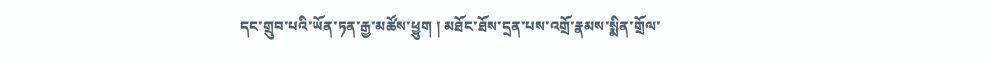དང་གྲུབ་པའི་ཡོན་ཏན་རྒྱ་མཚོས་ཕྱུག ། མཐོང་ཐོས་དྲན་པས་འགྲོ་རྣམས་སྨིན་གྲོལ་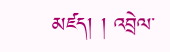མཛད། ། འབྲེལ་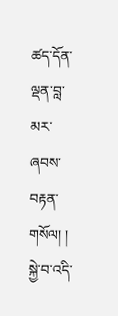ཚད་དོན་ལྡན་བླ་མར་ཞབས་བརྟན་གསོལ། ། སྐྱེ་བ་འདི་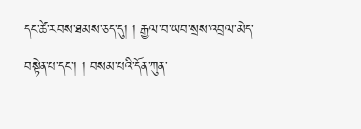དང་ཚེ་རབས་ཐམས་ཅད་དུ། ། རྒྱལ་བ་ཡབ་སྲས་འབྲལ་མེད་བསྟེན་པ་དང་། ། བསམ་པའི་དོན་ཀུན་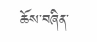ཆོས་བཞིན་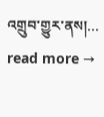འགྲུབ་གྱུར་ནས།... read more →